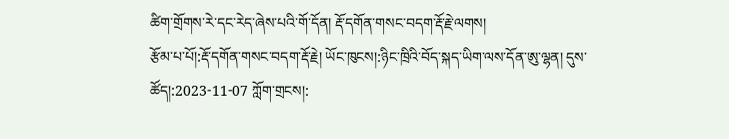ཚིག་གྲོགས་རེ་དང་རེད་ཞེས་པའི་གོ་དོན། རྡོ་དགོན་གསང་བདག་རྡོ་རྗེ་ལགས།
རྩོམ་པ་པོ།:རྡོ་དགོན་གསང་བདག་རྡོ་རྗེ། ཡོང་ཁུངས།:ཉིང་ཁྲིའི་བོད་སྐད་ཡིག་ལས་དོན་ཨུ་ལྷན། དུས་ཚོད།:2023-11-07 ཀློག་གྲངས།: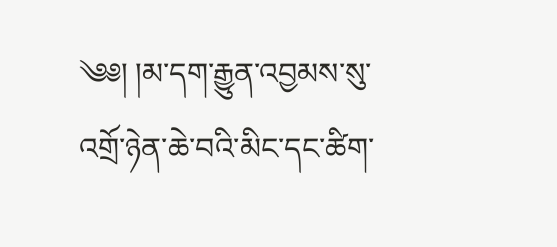༄༅། །མ་དག་རྒྱུན་འབྱམས་སུ་འགྲོ་ཉེན་ཆེ་བའི་མིང་དང་ཚིག་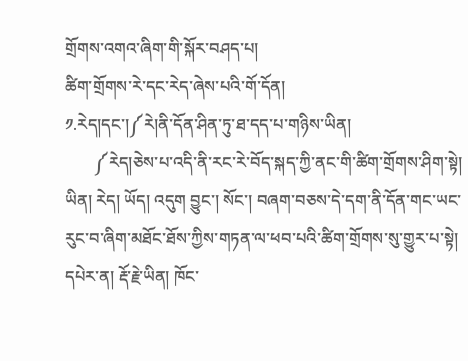གྲོགས་འགའ་ཞིག་གི་སྐོར་བཤད་པ།
ཚིག་གྲོགས་རེ་དང་རེད་ཞེས་པའི་གོ་དོན།
༡.རེད།དང་།༼རེ།ནི་དོན་ཤིན་ཏུ་ཐ་དད་པ་གཉིས་ཡིན།
       ༼རེད།ཅེས་པ་འདི་ནི་རང་རེ་བོད་སྐད་ཀྱི་ནང་གི་ཚིག་གྲོགས་ཤིག་སྟེ། ཡིན། རེད། ཡོད། འདུག བྱུང་། སོང་། བཞག་བཅས་དེ་དག་ནི་དོན་གང་ཡང་རུང་བ་ཞིག་མཐོང་ཐོས་ཀྱིས་གཏན་ལ་ཕབ་པའི་ཚིག་གྲོགས་སུ་གྱུར་པ་སྟེ། དཔེར་ན། རྡོ་རྗེ་ཡིན། ཁོང་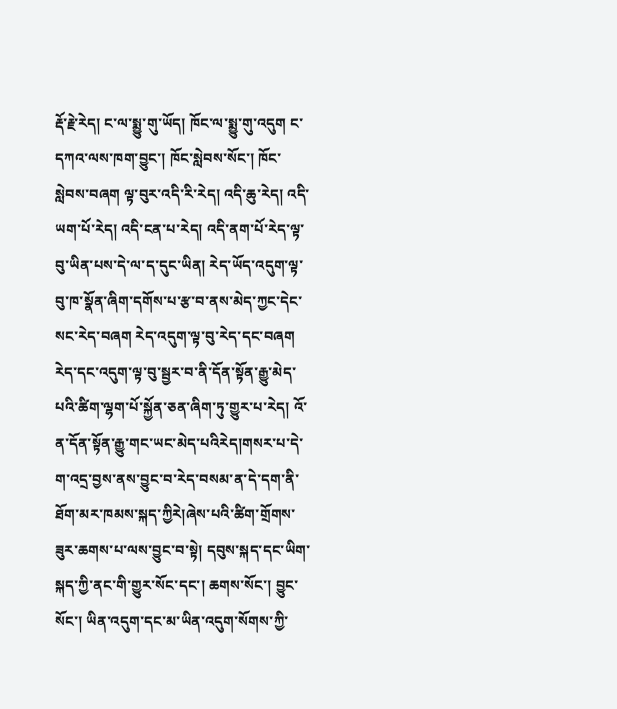རྡོ་རྗེ་རེད། ང་ལ་སྨྱུ་གུ་ཡོད། ཁོང་ལ་སྨྱུ་གུ་འདུག ང་དཀའ་ལས་ཁག་བྱུང་། ཁོང་སླེབས་སོང་། ཁོང་སླེབས་བཞག ལྟ་བུར་འདི་རི་རེད། འདི་ཆུ་རེད། འདི་ཡག་པོ་རེད། འདི་ངན་པ་རེད། འདི་ནག་པོ་རེད་ལྟ་བུ་ཡིན་པས་དེ་ལ་ད་དུང་ཡིན། རེད་ཡོད་འདུག་ལྟ་བུ་ཁ་སྣོན་ཞིག་དགོས་པ་རྩ་བ་ནས་མེད་ཀྱང་དེང་སང་རེད་བཞག རེད་འདུག་ལྟ་བུ་རེད་དང་བཞག རེད་དང་འདུག་ལྟ་བུ་སྦྱར་བ་ནི་དོན་སྟོན་རྒྱུ་མེད་པའི་ཚིག་ལྷག་པོ་སྐྱོན་ཅན་ཞིག་ཏུ་གྱུར་པ་རེད། འོ་ན་དོན་སྟོན་རྒྱུ་གང་ཡང་མེད་པའིརེད།གསར་པ་དེ་ག་འདྲ་བྱས་ནས་བྱུང་བ་རེད་བསམ་ན་དེ་དག་ནི་ཐོག་མར་ཁམས་སྐད་ཀྱིརེ།ཞེས་པའི་ཚིག་གྲོགས་ཟུར་ཆགས་པ་ལས་བྱུང་བ་སྟེ། དབུས་སྐད་དང་ཡིག་སྐད་ཀྱི་ནང་གི་གྱུར་སོང་དང་། ཆགས་སོང་། བྱུང་སོང་། ཡིན་འདུག་དང་མ་ཡིན་འདུག་སོགས་ཀྱི་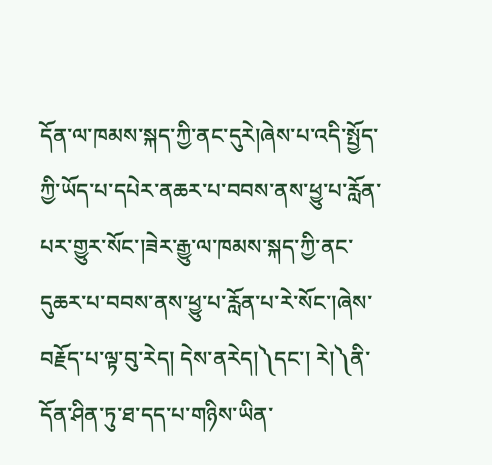དོན་ལ་ཁམས་སྐད་ཀྱི་ནང་དུརེ།ཞེས་པ་འདི་སྤྱོད་ཀྱི་ཡོད་པ་དཔེར་ནཆར་པ་བབས་ནས་ཕྱུ་པ་རློན་པར་གྱུར་སོང་།ཟེར་རྒྱུ་ལ་ཁམས་སྐད་ཀྱི་ནང་དུཆར་པ་བབས་ནས་ཕྱུ་པ་རློན་པ་རེ་སོང་།ཞེས་བརྗོད་པ་ལྟ་བུ་རེད། དེས་ནརེད།༽དང་། རེ།༽ནི་དོན་ཤིན་ཏུ་ཐ་དད་པ་གཉིས་ཡིན་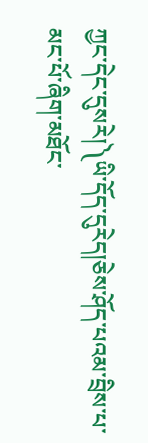ཀྱང་དེང་དུསརེ།༽ཡི་དོད་དུརེད།ཅེས་ཤོད་པའམ་བྲིས་པ་མང་པོ་ཞིག་མཐོང་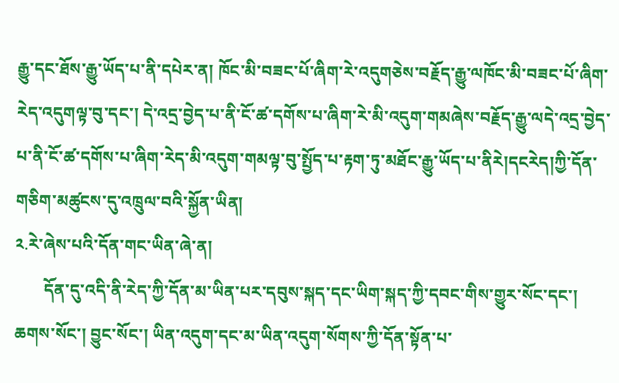རྒྱུ་དང་ཐོས་རྒྱུ་ཡོད་པ་ནི་དཔེར་ན། ཁོང་མི་བཟང་པོ་ཞིག་རེ་འདུགཅེས་བརྗོད་རྒྱུ་ལཁོང་མི་བཟང་པོ་ཞིག་རེད་འདུགལྟ་བུ་དང་། དེ་འདྲ་བྱེད་པ་ནི་ངོ་ཚ་དགོས་པ་ཞིག་རེ་མི་འདུག་གམཞེས་བརྗོད་རྒྱུ་ལདེ་འདྲ་བྱེད་པ་ནི་ངོ་ཚ་དགོས་པ་ཞིག་རེད་མི་འདུག་གམལྟ་བུ་སྤྱོད་པ་རྟག་ཏུ་མཐོང་རྒྱུ་ཡོད་པ་ནིརེ།དངརེད།ཀྱི་དོན་གཅིག་མཚུངས་དུ་འཁྲུལ་བའི་སྐྱོན་ཡིན།
༢.རེ་ཞེས་པའི་དོན་གང་ཡིན་ཞེ་ན།
       དོན་དུ་འདི་ནི་རེད་ཀྱི་དོན་མ་ཡིན་པར་དབུས་སྐད་དང་ཡིག་སྐད་ཀྱི་དབང་གིས་གྱུར་སོང་དང་། ཆགས་སོང་། བྱུང་སོང་། ཡིན་འདུག་དང་མ་ཡིན་འདུག་སོགས་ཀྱི་དོན་སྟོན་པ་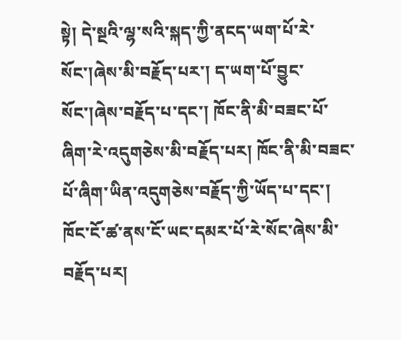སྟེ། དེ་སྔའི་ལྷ་སའི་སྐད་ཀྱི་ནངད་ཡག་པོ་རེ་སོང་།ཞེས་མི་བརྗོད་པར་། ད་ཡག་པོ་བྱུང་སོང་།ཞེས་བརྗོད་པ་དང་། ཁོང་ནི་མི་བཟང་པོ་ཞིག་རེ་འདུགཅེས་མི་བརྗོད་པར། ཁོང་ནི་མི་བཟང་པོ་ཞིག་ཡིན་འདུགཅེས་བརྗོད་ཀྱི་ཡོད་པ་དང་། ཁོང་ངོ་ཚ་ནས་ངོ་ཡང་དམར་པོ་རེ་སོང་ཞེས་མི་བརྗོད་པར།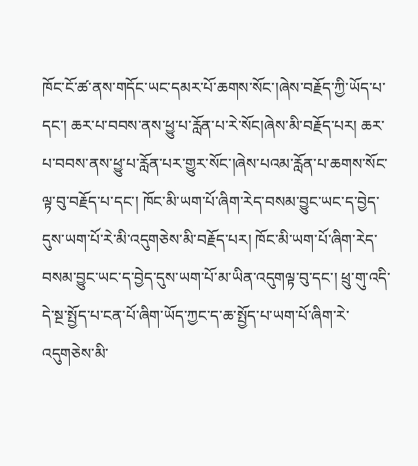ཁོང་ངོ་ཚ་ནས་གདོང་ཡང་དམར་པོ་ཆགས་སོང་།ཞེས་བརྗོད་ཀྱི་ཡོད་པ་དང་། ཆར་པ་བབས་ནས་ཕྱུ་པ་རློན་པ་རེ་སོང།ཞེས་མི་བརྗོད་པར། ཆར་པ་བབས་ནས་ཕྱུ་པ་རློན་པར་གྱུར་སོང་།ཞེས་པའམ་རློན་པ་ཆགས་སོང་ལྟ་བུ་བརྗོད་པ་དང་། ཁོང་མི་ཡག་པོ་ཞིག་རེད་བསམ་བྱུང་ཡང་ད་བྱེད་དུས་ཡག་པོ་རེ་མི་འདུགཅེས་མི་བརྗོད་པར། ཁོང་མི་ཡག་པོ་ཞིག་རེད་བསམ་བྱུང་ཡང་ད་བྱེད་དུས་ཡག་པོ་མ་ཡིན་འདུགལྟ་བུ་དང་། ཕྲུ་གུ་འདི་དེ་སྔ་སྤྱོད་པ་ངན་པོ་ཞིག་ཡོད་ཀྱང་ད་ཆ་སྤྱོད་པ་ཡག་པོ་ཞིག་རེ་འདུགཅེས་མི་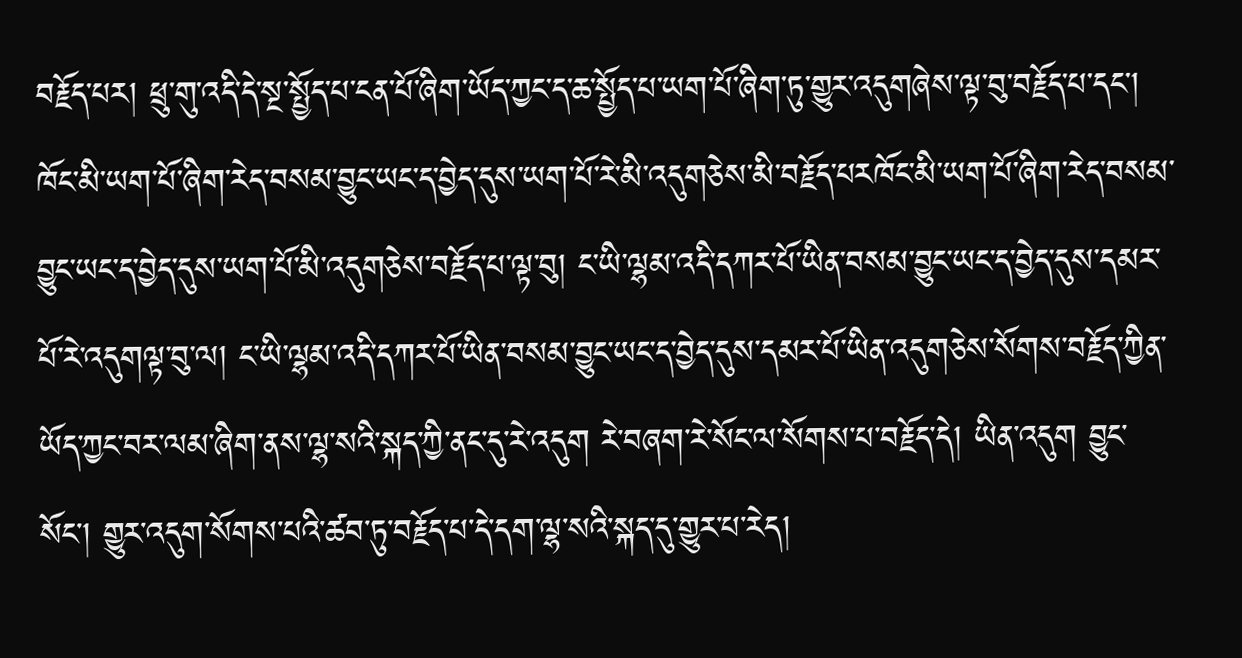བརྗོད་པར། ཕྲུ་གུ་འདི་དེ་སྔ་སྤྱོད་པ་ངན་པོ་ཞིག་ཡོད་ཀྱང་ད་ཆ་སྤྱོད་པ་ཡག་པོ་ཞིག་ཏུ་གྱུར་འདུགཞེས་ལྟ་བུ་བརྗོད་པ་དང་། ཁོང་མི་ཡག་པོ་ཞིག་རེད་བསམ་བྱུང་ཡང་ད་བྱེད་དུས་ཡག་པོ་རེ་མི་འདུགཅེས་མི་བརྗོད་པརཁོང་མི་ཡག་པོ་ཞིག་རེད་བསམ་བྱུང་ཡང་ད་བྱེད་དུས་ཡག་པོ་མི་འདུགཅེས་བརྗོད་པ་ལྟ་བུ། ང་ཡི་ལྷམ་འདི་དཀར་པོ་ཡིན་བསམ་བྱུང་ཡང་ད་བྱེད་དུས་དམར་པོ་རེ་འདུགལྟ་བུ་ལ། ང་ཡི་ལྷམ་འདི་དཀར་པོ་ཡིན་བསམ་བྱུང་ཡང་ད་བྱེད་དུས་དམར་པོ་ཡིན་འདུགཅེས་སོགས་བརྗོད་ཀྱིན་ཡོད་ཀྱང་བར་ལམ་ཞིག་ནས་ལྷ་སའི་སྐད་ཀྱི་ནང་དུ་རེ་འདུག རེ་བཞག་རེ་སོང་ལ་སོགས་པ་བརྗོད་དེ། ཡིན་འདུག བྱུང་སོང་། གྱུར་འདུག་སོགས་པའི་ཚབ་ཏུ་བརྗོད་པ་དེ་དག་ལྷ་སའི་སྐད་དུ་གྱུར་པ་རེད།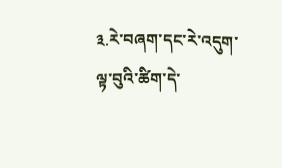༣.རེ་བཞག་དང་རེ་འདུག་ལྟ་བུའི་ཚིག་དེ་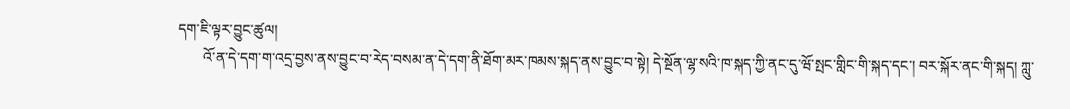དག་ཇི་ལྟར་བྱུང་ཚུལ།
       འོ་ན་དེ་དག་ག་འདྲ་བྱས་ནས་བྱུང་བ་རེད་བསམ་ན་དེ་དག་ནི་ཐོག་མར་ཁམས་སྐད་ནས་བྱུང་བ་སྟེ། དེ་སྔོན་ལྷ་སའི་ཁ་སྐད་ཀྱི་ནང་དུ་ཝོ་སྤང་གླིང་གི་སྐད་དང་། བར་སྐོར་ནང་གི་སྐད། ཀླུ་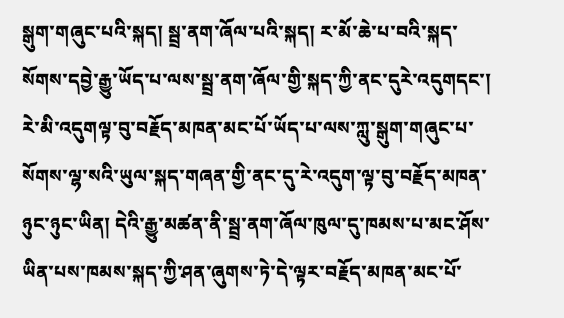སྒུག་གཞུང་པའི་སྐད། སྦྲ་ནག་ཞོལ་པའི་སྐད། ར་མོ་ཆེ་པ་བའི་སྐད་སོགས་དབྱེ་རྒྱུ་ཡོད་པ་ལས་སྦྲ་ནག་ཞོལ་གྱི་སྐད་ཀྱི་ནང་དུརེ་འདུགདང་། རེ་མི་འདུགལྟ་བུ་བརྗོད་མཁན་མང་པོ་ཡོད་པ་ལས་ཀླུ་སྒུག་གཞུང་པ་སོགས་ལྷ་སའི་ཡུལ་སྐད་གཞན་གྱི་ནང་དུ་རེ་འདུག་ལྟ་བུ་བརྗོད་མཁན་ཉུང་ཉུང་ཡིན། དེའི་རྒྱུ་མཚན་ནི་སྦྲ་ནག་ཞོལ་ཁུལ་དུ་ཁམས་པ་མང་ཤོས་ཡིན་པས་ཁམས་སྐད་ཀྱི་ཤན་ཞུགས་ཏེ་དེ་ལྟར་བརྗོད་མཁན་མང་པོ་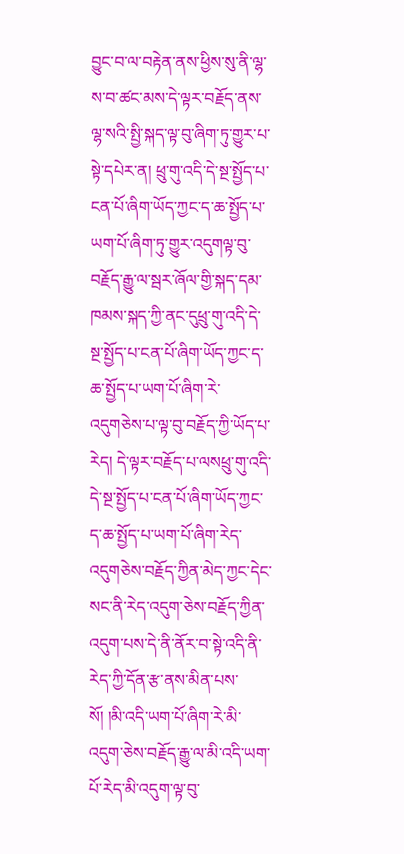བྱུང་བ་ལ་བརྟེན་ནས་ཕྱིས་སུ་ནི་ལྷ་ས་བ་ཚང་མས་དེ་ལྟར་བརྗོད་ནས་ལྷ་སའི་སྤྱི་སྐད་ལྟ་བུ་ཞིག་ཏུ་གྱུར་པ་སྟེ་དཔེར་ན། ཕྲུ་གུ་འདི་དེ་སྔ་སྤྱོད་པ་ངན་པོ་ཞིག་ཡོད་ཀྱང་ད་ཆ་སྤྱོད་པ་ཡག་པོ་ཞིག་ཏུ་གྱུར་འདུགལྟ་བུ་བརྗོད་རྒྱུ་ལ་སྦར་ཞོལ་གྱི་སྐད་དམ་ཁམས་སྐད་ཀྱི་ནང་དུཕྲུ་གུ་འདི་དེ་སྔ་སྤྱོད་པ་ངན་པོ་ཞིག་ཡོད་ཀྱང་ད་ཆ་སྤྱོད་པ་ཡག་པོ་ཞིག་རེ་འདུགཅེས་པ་ལྟ་བུ་བརྗོད་ཀྱི་ཡོད་པ་རེད། དེ་ལྟར་བརྗོད་པ་ལསཕྲུ་གུ་འདི་དེ་སྔ་སྤྱོད་པ་ངན་པོ་ཞིག་ཡོད་ཀྱང་ད་ཆ་སྤྱོད་པ་ཡག་པོ་ཞིག་རེད་འདུགཅེས་བརྗོད་ཀྱིན་མེད་ཀྱང་དེང་སང་ནི་རེད་འདུག་ཅེས་བརྗོད་ཀྱིན་འདུག་པས་དེ་ནི་ནོར་བ་སྟེ་འདི་ནི་རེད་ཀྱི་དོན་རྩ་ནས་མིན་པས་སོ། །མི་འདི་ཡག་པོ་ཞིག་རེ་མི་འདུག་ཅེས་བརྗོད་རྒྱུ་ལ་མི་འདི་ཡག་པོ་རེད་མི་འདུག་ལྟ་བུ་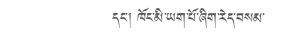དང་། ཁོང་མི་ཡག་པོ་ཞིག་རེད་བསམ་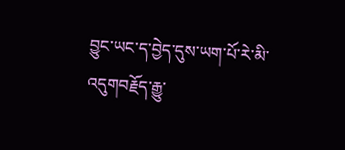བྱུང་ཡང་ད་བྱེད་དུས་ཡག་པོ་རེ་མི་འདུགབརྗོད་རྒྱུ་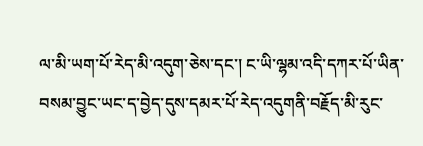ལ་མི་ཡག་པོ་རེད་མི་འདུག་ཅེས་དང་། ང་ཡི་ལྷམ་འདི་དཀར་པོ་ཡིན་བསམ་བྱུང་ཡང་ད་བྱེད་དུས་དམར་པོ་རེད་འདུགནི་བརྗོད་མི་རུང་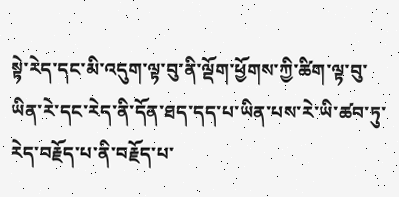སྟེ་རེད་དང་མི་འདུག་ལྟ་བུ་ནི་ལྡོག་ཕྱོགས་ཀྱི་ཚིག་ལྟ་བུ་ཡིན་རེ་དང་རེད་ནི་དོན་ཐད་དད་པ་ཡིན་པས་རེ་ཡི་ཚབ་ཏུ་རེད་བརྗོད་པ་ནི་བརྗོད་པ་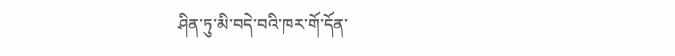ཤིན་ཏུ་མི་བདེ་བའི་ཁར་གོ་དོན་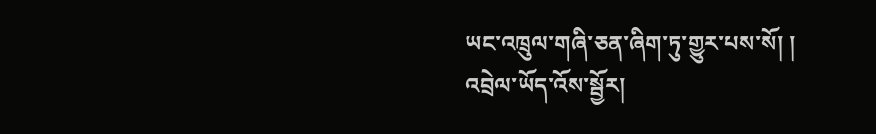ཡང་འཁྲུལ་གཞི་ཅན་ཞིག་ཏུ་གྱུར་པས་སོ། །
འབྲེལ་ཡོད་འོས་སྦྱོར།